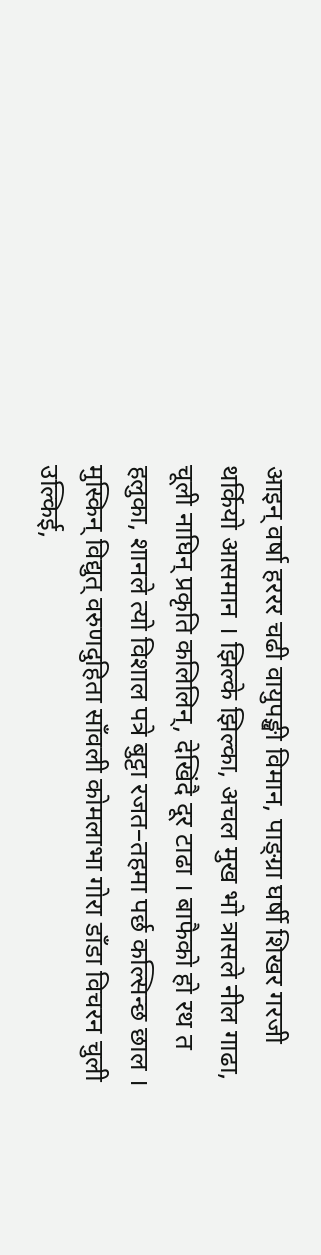आइन् वर्षा हररर चढी वायुपङ्खी विमान, पाङ्ग्रा घर्षी शिखर गरजी थर्कियो आसमान । झिल्के झिल्का, अचल मुख भो त्रासले नील गाढा, चूली नाघिन् प्रकृति कलिलिन्, देखिंदै दूर टाढा । बाफैको हो रथ त हलुका, शानले त्यो विशाल पत्रे बुट्टा रजत–तहमा पर्छ कल्सिन्छ छाल । मुस्किन् विद्युत् वरुणदुहिता साँवली कोमलाभा गोरा डाँडा विचरन चुली उल्किई,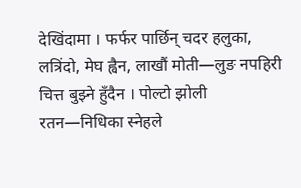देखिंदामा । फर्फर पार्छिन् चदर हलुका, लत्रिंदो, मेघ ह्वैन, लाखौं मोती—लुङ नपहिरी चित्त बुझ्ने हुँदैन । पोल्टो झोली रतन—निधिका स्नेहले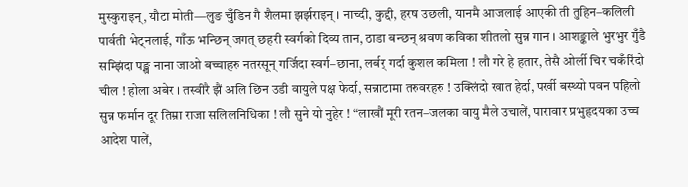मुस्कुराइन्, यौटा मोती—लुङ चुँडिन गै शैलमा झर्झराइन् । नाच्दी, कुद्दी, हरष उछली, यानमै आजलाई आएकी ती तुहिन–कलिली पार्वती भेट्नलाई, गाँऊ भन्छिन् जगत् छहरी स्वर्गको दिव्य तान, ठाडा बन्छन् श्रवण कविका शीतलो सुन्न गान । आशङ्काले भुरभुर गुँडै सम्झिंदा पङ्ख नाना जाओ बच्चाहरु नतरसून् गर्जिदा स्वर्ग–छाना, लर्बर् गर्दा कुशल कमिला ! लौ गरे हे हतार, तेसै ओर्ली चिर चकँरिंदो चील ! होला अबेर । तस्वीरै झैं अलि छिन उडी वायुले पक्ष फेर्दा, सन्नाटामा तरुवरहरु ! उक्लिंदो खात हेर्दा, पर्खी बस्थ्यो पवन पहिलो सुन्न फर्मान दूर तिम्रा राजा सलिलनिधिका ! लौ सुने यो नुहेर ! “लाखौं मूरी रतन–जलका वायु मैले उचालें, पारावार प्रभुहृदयका उच्च आदेश पालें,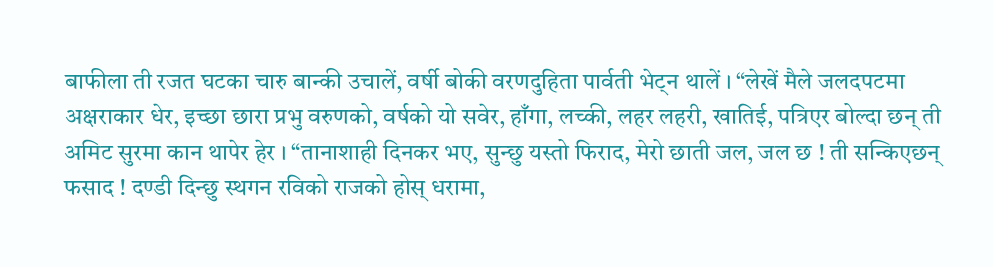बाफीला ती रजत घटका चारु बान्की उचालें, वर्षी बोकी वरणदुहिता पार्वती भेट्न थालें । “लेखें मैले जलदपटमा अक्षराकार धेर, इच्छा छारा प्रभु वरुणको, वर्षको यो सवेर, हाँगा, लच्की, लहर लहरी, खातिई, पत्रिएर बोल्दा छन् ती अमिट सुरमा कान थापेर हेर । “तानाशाही दिनकर भए, सुन्छु यस्तो फिराद, मेरो छाती जल, जल छ ! ती सन्किएछन् फसाद ! दण्डी दिन्छु स्थगन रविको राजको होस् धरामा,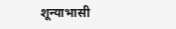शून्याभासी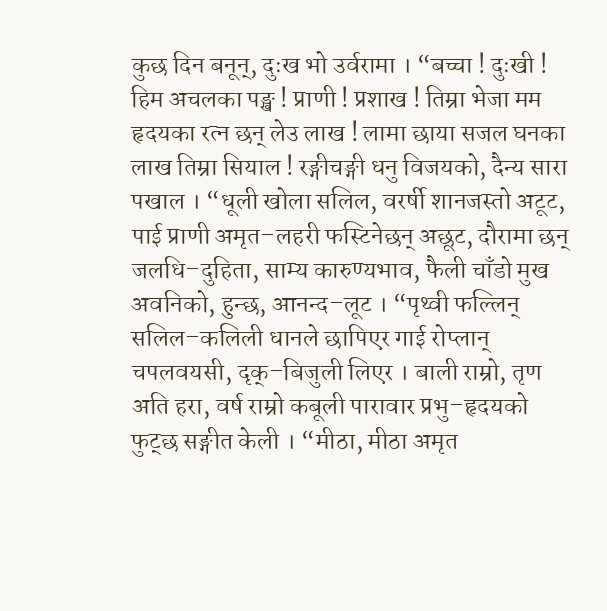कुछ दिन बनून्, दुःख भो उर्वरामा । “बच्चा ! दुःखी ! हिम अचलका पङ्ख ! प्राणी ! प्रशाख ! तिम्रा भेजा मम हृदयका रत्न छन् लेउ लाख ! लामा छाया सजल घनका लाख तिम्रा सियाल ! रङ्गीचङ्गी धनु विजयको, दैन्य सारा पखाल । “धूली खोला सलिल, वरर्षी शानजस्तो अटूट, पाई प्राणी अमृत–लहरी फस्टिनेछन् अछूट, दौरामा छन् जलधि–दुहिता, साम्य कारुण्यभाव, फैली चाँडो मुख अवनिको, हुन्छ, आनन्द–लूट । “पृथ्वी फल्लिन् सलिल–कलिली धानले छापिएर गाई रोप्लान् चपलवयसी, दृक्–बिजुली लिएर । बाली राम्रो, तृण अति हरा, वर्ष राम्रो कबूली पारावार प्रभु–हृदयको फुट्छ सङ्गीत केली । “मीठा, मीठा अमृत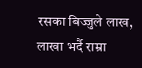रसका बिज्जुले लाख, लाखा भर्दै राम्रा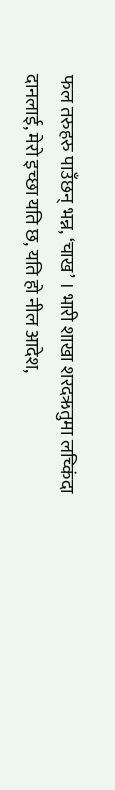फल तरुहरु पाउँछन् भन्न, ‘चाख’ । भारी शाखा शरदऋतुमा लच्किंदा दानलाई, मेरो इच्छा यति छ, यति हो नील आदेश,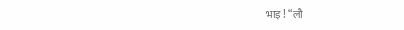भाइ ! “लौ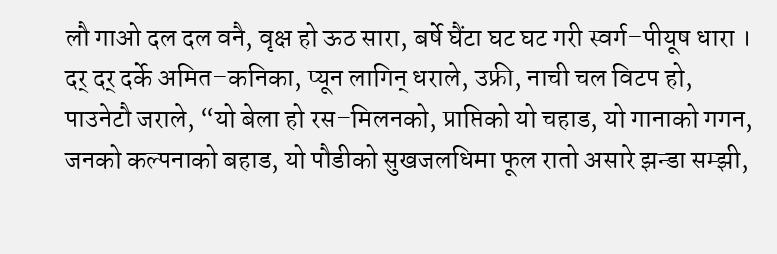लौ गाओ दल दल वनै, वृक्ष हो ऊठ सारा, बर्षे घैंटा घट घट गरी स्वर्ग–पीयूष धारा । दर् दर् दर्के अमित–कनिका, प्यून लागिन् धराले, उफ्री, नाची चल विटप हो, पाउनेटौ जराले, “यो बेला हो रस–मिलनको, प्राप्तिको यो चहाड, यो गानाको गगन, जनको कल्पनाको बहाड, यो पौडीको सुखजलधिमा फूल रातो असारे झन्डा सम्झी,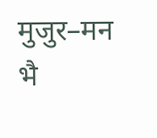मुजुर–मन भै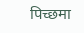पिच्छमा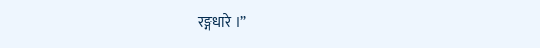रङ्गधारे ।”